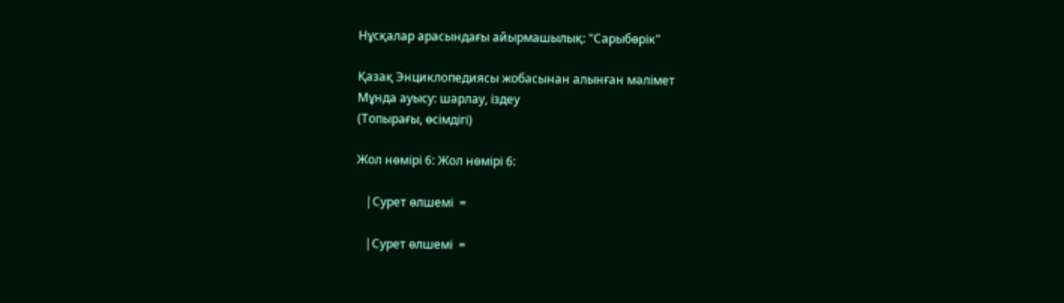Нұсқалар арасындағы айырмашылық: "Сарыбөрік"

Қазақ Энциклопедиясы жобасынан алынған мәлімет
Мұнда ауысу: шарлау, іздеу
(Топырағы, өсімдігі)

Жол нөмірі 6: Жол нөмірі 6:

   |Сурет өлшемі  =

   |Сурет өлшемі  =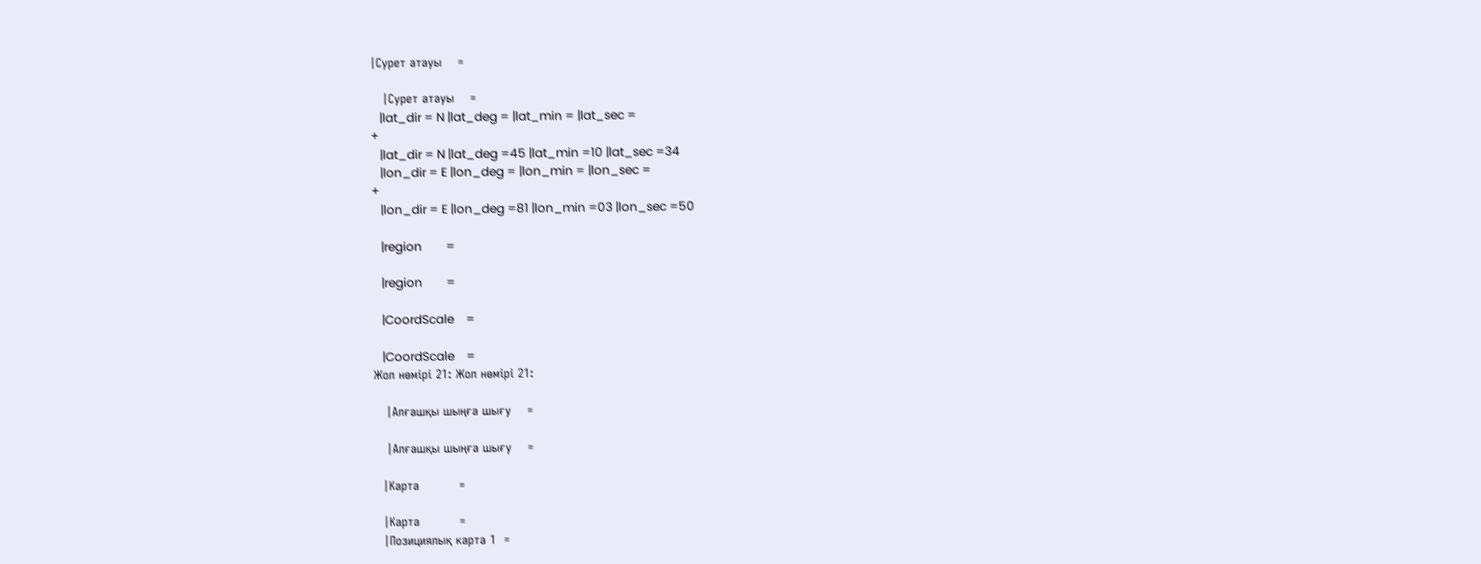|Сурет атауы    =

   |Сурет атауы    =
   |lat_dir = N |lat_deg = |lat_min = |lat_sec =
+
   |lat_dir = N |lat_deg =45 |lat_min =10 |lat_sec =34
   |lon_dir = E |lon_deg = |lon_min = |lon_sec =
+
   |lon_dir = E |lon_deg =81 |lon_min =03 |lon_sec =50

   |region        =

   |region        =

   |CoordScale    =

   |CoordScale    =
Жол нөмірі 21: Жол нөмірі 21:

   |Алғашқы шыңға шығу    =

   |Алғашқы шыңға шығу    =

  |Карта          =

  |Карта          =
  |Позициялық карта 1  =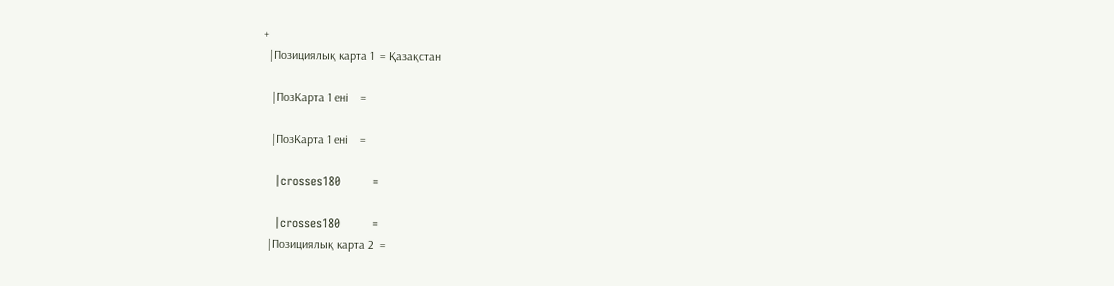+
  |Позициялық карта 1  = Қазақстан

   |ПозКарта 1 ені    =

   |ПозКарта 1 ені    =

   |crosses180        =

   |crosses180        =
  |Позициялық карта 2  =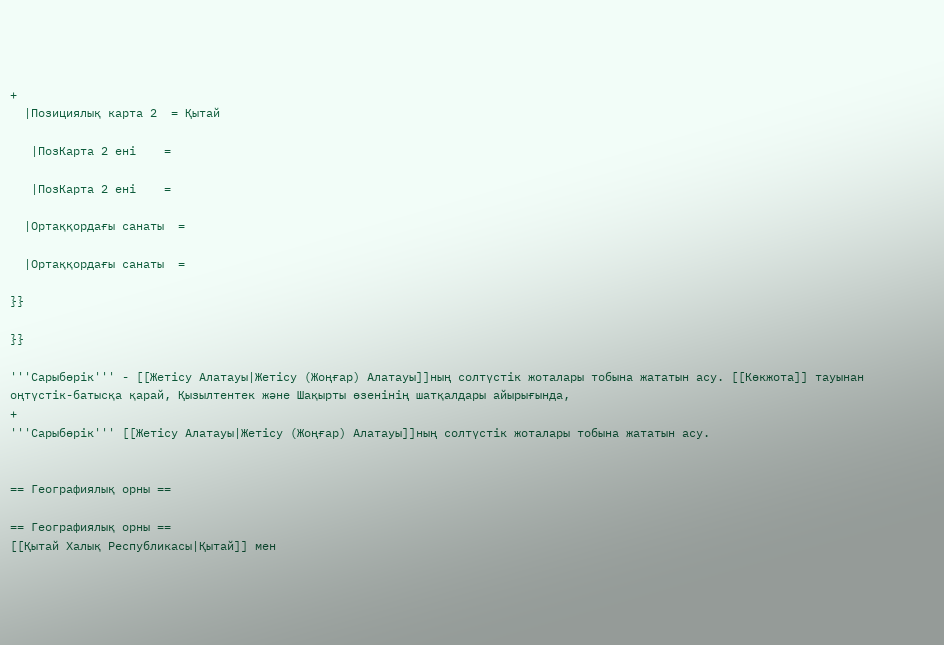+
  |Позициялық карта 2  = Қытай

   |ПозКарта 2 ені    =

   |ПозКарта 2 ені    =

  |Ортаққордағы санаты  =

  |Ортаққордағы санаты  =

}}

}}

'''Сарыбөрік''' - [[Жетісу Алатауы|Жетісу (Жоңғар) Алатауы]]ның солтүстік жоталары тобына жататын асу. [[Көкжота]] тауынан оңтүстік-батысқа қарай, Қызылтентек және Шақырты өзенінің шатқалдары айырығында,
+
'''Сарыбөрік''' [[Жетісу Алатауы|Жетісу (Жоңғар) Алатауы]]ның солтүстік жоталары тобына жататын асу.


== Географиялық орны ==

== Географиялық орны ==
[[Қытай Халық Республикасы|Қытай]] мен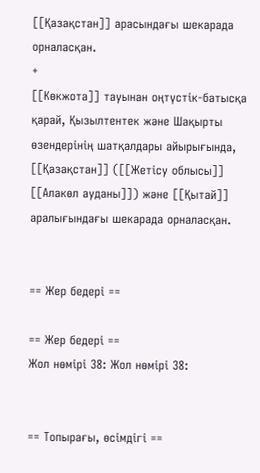[[Қазақстан]] арасындағы шекарада орналасқан.
+
[[Көкжота]] тауынан оңтүстік-батысқа қарай, Қызылтентек және Шақырты өзендерінің шатқалдары айырығында, [[Қазақстан]] ([[Жетісу облысы]] [[Алакөл ауданы]]) және [[Қытай]] аралығындағы шекарада орналасқан.


== Жер бедері ==

== Жер бедері ==
Жол нөмірі 38: Жол нөмірі 38:


== Топырағы, өсімдігі ==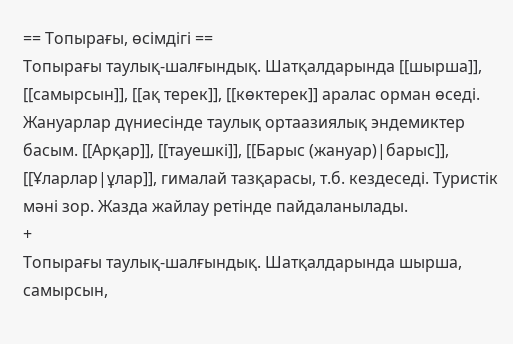== Топырағы, өсімдігі ==
Топырағы таулық-шалғындық. Шатқалдарында [[шырша]], [[самырсын]], [[ақ терек]], [[көктерек]] аралас орман өседі. Жануарлар дүниесінде таулық ортаазиялық эндемиктер басым. [[Арқар]], [[тауешкі]], [[Барыс (жануар)|барыс]], [[Ұларлар|ұлар]], гималай тазқарасы, т.б. кездеседі. Туристік мәні зор. Жазда жайлау ретінде пайдаланылады.
+
Топырағы таулық-шалғындық. Шатқалдарында шырша, самырсын,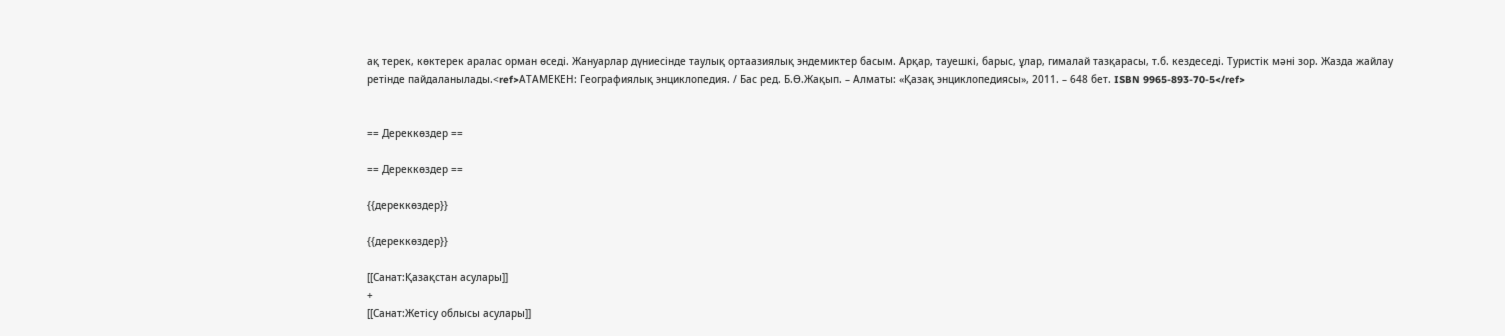ақ терек, көктерек аралас орман өседі. Жануарлар дүниесінде таулық ортаазиялық эндемиктер басым. Арқар, тауешкі, барыс, ұлар, гималай тазқарасы, т.б. кездеседі. Туристік мәні зор. Жазда жайлау ретінде пайдаланылады.<ref>АТАМЕКЕН: Географиялық энциклопедия. / Бас ред. Б.Ө.Жақып. – Алматы: «Қазақ энциклопедиясы», 2011. – 648 бет. ISBN 9965-893-70-5</ref>


== Дереккөздер ==

== Дереккөздер ==

{{дереккөздер}}

{{дереккөздер}}

[[Санат:Қазақстан асулары]]
+
[[Санат:Жетісу облысы асулары]]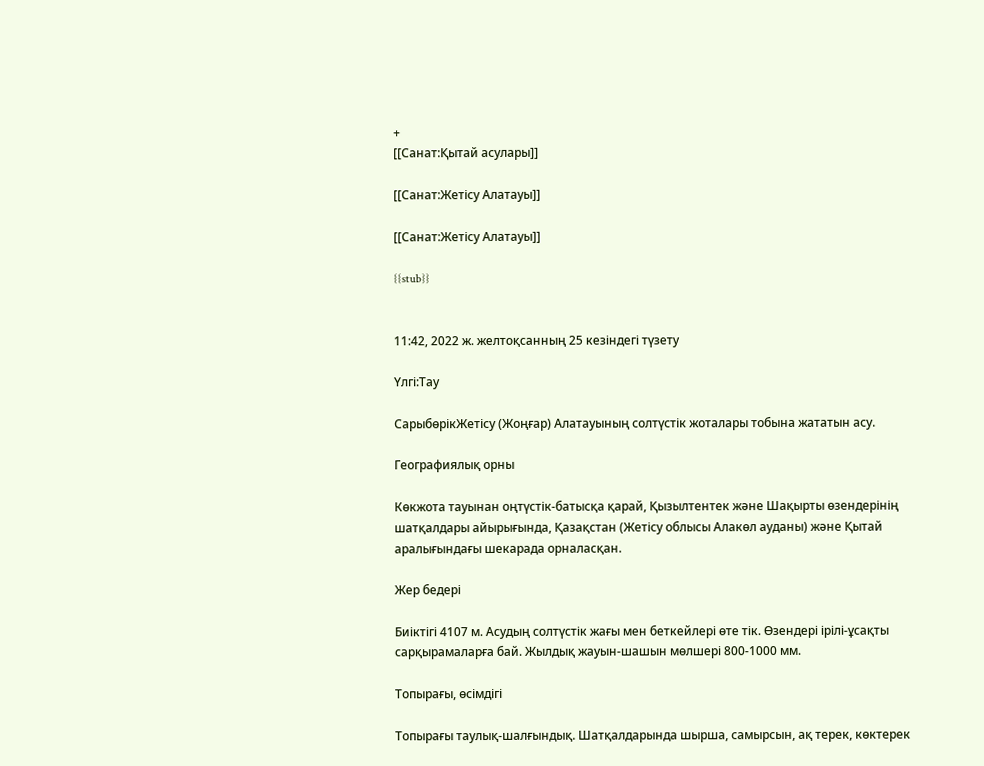+
[[Санат:Қытай асулары]]

[[Санат:Жетісу Алатауы]]

[[Санат:Жетісу Алатауы]]

{{stub}}


11:42, 2022 ж. желтоқсанның 25 кезіндегі түзету

Үлгі:Тау

СарыбөрікЖетісу (Жоңғар) Алатауының солтүстік жоталары тобына жататын асу.

Географиялық орны

Көкжота тауынан оңтүстік-батысқа қарай, Қызылтентек және Шақырты өзендерінің шатқалдары айырығында, Қазақстан (Жетісу облысы Алакөл ауданы) және Қытай аралығындағы шекарада орналасқан.

Жер бедері

Биіктігі 4107 м. Асудың солтүстік жағы мен беткейлері өте тік. Өзендері ірілі-ұсақты сарқырамаларға бай. Жылдық жауын-шашын мөлшері 800-1000 мм.

Топырағы, өсімдігі

Топырағы таулық-шалғындық. Шатқалдарында шырша, самырсын, ақ терек, көктерек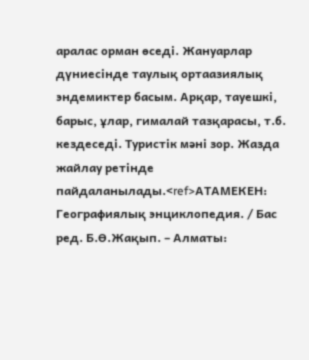аралас орман өседі. Жануарлар дүниесінде таулық ортаазиялық эндемиктер басым. Арқар, тауешкі, барыс, ұлар, гималай тазқарасы, т.б. кездеседі. Туристік мәні зор. Жазда жайлау ретінде пайдаланылады.<ref>АТАМЕКЕН: Географиялық энциклопедия. / Бас ред. Б.Ө.Жақып. – Алматы: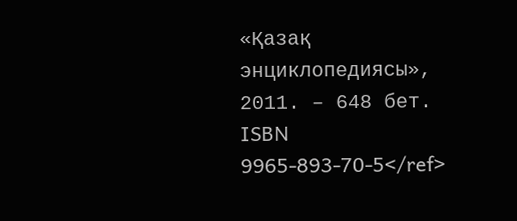«Қазақ энциклопедиясы», 2011. – 648 бет. ISBN 9965-893-70-5</ref>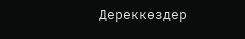Дереккөздер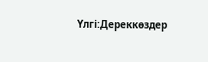Үлгі:Дереккөздер